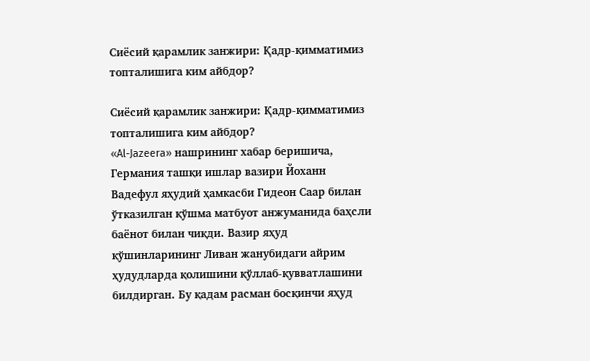Сиёсий қарамлик занжири: Қадр-қимматимиз топталишига ким айбдор?

Сиёсий қарамлик занжири: Қадр-қимматимиз топталишига ким айбдор?
«Al-Jazeera» нашрининг хабар беришича, Германия ташқи ишлар вазири Йоханн Вадефул яҳудий ҳамкасби Гидеон Саар билан ўтказилган қўшма матбуот анжуманида баҳсли баёнот билан чиқди. Вазир яҳуд қўшинларининг Ливан жанубидаги айрим ҳудудларда қолишини қўллаб-қувватлашини билдирган. Бу қадам расман босқинчи яҳуд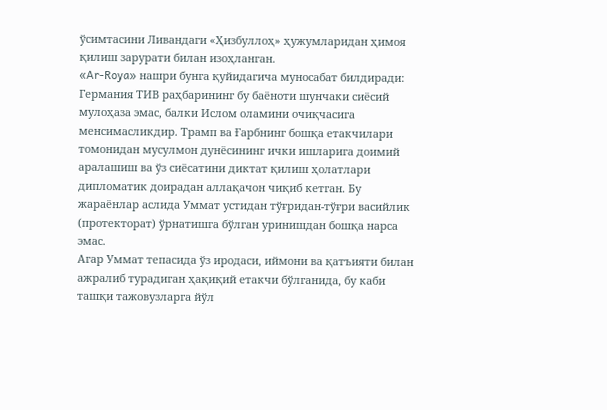ўсимтасини Ливандаги «Ҳизбуллоҳ» ҳужумларидан ҳимоя қилиш зарурати билан изоҳланган.
«Ar-Roya» нашри бунга қуйидагича муносабат билдиради: Германия ТИВ раҳбарининг бу баёноти шунчаки сиёсий мулоҳаза эмас, балки Ислом оламини очиқчасига менсимасликдир. Трамп ва Ғарбнинг бошқа етакчилари томонидан мусулмон дунёсининг ички ишларига доимий аралашиш ва ўз сиёсатини диктат қилиш ҳолатлари дипломатик доирадан аллақачон чиқиб кетган. Бу жараёнлар аслида Уммат устидан тўғридан-тўғри васийлик (протекторат) ўрнатишга бўлган уринишдан бошқа нарса эмас.
Агар Уммат тепасида ўз иродаси, иймони ва қатъияти билан ажралиб турадиган ҳақиқий етакчи бўлганида, бу каби ташқи тажовузларга йўл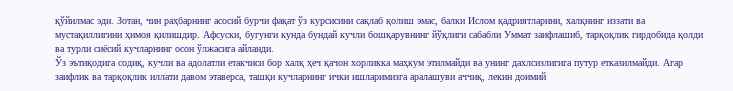қўйилмас эди. Зотан, чин раҳбарнинг асосий бурчи фақат ўз курсисини сақлаб қолиш эмас, балки Ислом қадриятларини, халқнинг иззати ва мустақиллигини ҳимоя қилишдир. Афсуски, бугунги кунда бундай кучли бошқарувнинг йўқлиги сабабли Уммат заифлашиб, тарқоқлик гирдобида қолди ва турли сиёсий кучларнинг осон ўлжасига айланди.
Ўз эътиқодига содиқ, кучли ва адолатли етакчиси бор халқ ҳеч қачон хорликка маҳкум этилмайди ва унинг дахлсизлигига путур етказилмайди. Агар заифлик ва тарқоқлик иллати давом этаверса, ташқи кучларнинг ички ишларимизга аралашуви аччиқ, лекин доимий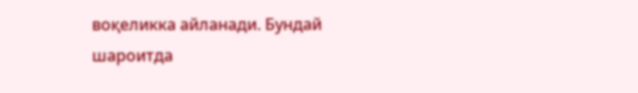воқеликка айланади. Бундай шароитда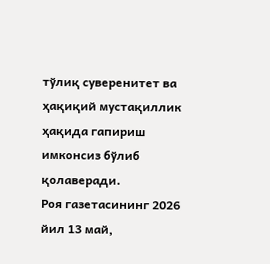тўлиқ суверенитет ва ҳақиқий мустақиллик ҳақида гапириш имконсиз бўлиб қолаверади.
Роя газетасининг 2026 йил 13 май,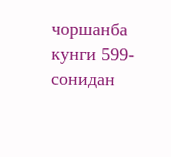чоршанба кунги 599-сонидан